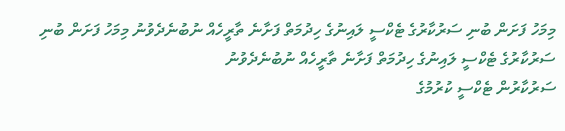މިމަހު ފަށަން ބުނި ސަރުކާރުގެ ޓެކްސީ ލައިނުގެ ހިދުމަތް ފަށާނެ ތާރީހެއް ނުބުނެދެވުނު މިމަހު ފަށަން ބުނި ސަރުކާރުގެ ޓެކްސީ ލައިނުގެ ހިދުމަތް ފަށާނެ ތާރީހެއް ނުބުނެދެވުނު
ސަރުކާރުން ޓެކްސީ ކުރުމުގެ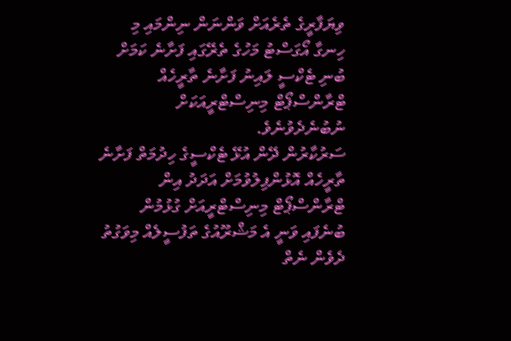ވިޔަފާރީގެ ތެރެއަށް ވަންނަން ނިންމައި މި ހިނގާ އޯގަސްޓު މަހުގެ ތެރޭގައި ފަށާނެ ކަމަށް ބުނި ޓެކްސީ ލައިނު ފަށާނެ ތާރީހެއް ޓްރާންސްޕޯޓް މިނިސްޓްރީއަކަށް ނުބުނެދެވުނެވެ.
ސަރުކާރުން ދޭން އުޅޭ ޓެކްސީގެ ހިދުމަތް ފަށާނެ ތާރީހެއް އޮޅުންފިލުވުމަށް އަދަދު އިން ޓްރާންސްޕޯޓް މިނިސްޓްރީއަށް ގުޅުމުން ބުނެފައި ވަނީ އެ މަޝްރޫއުގެ ތަފުސީލެއް މިވަގުތު ދެވެން ނެތް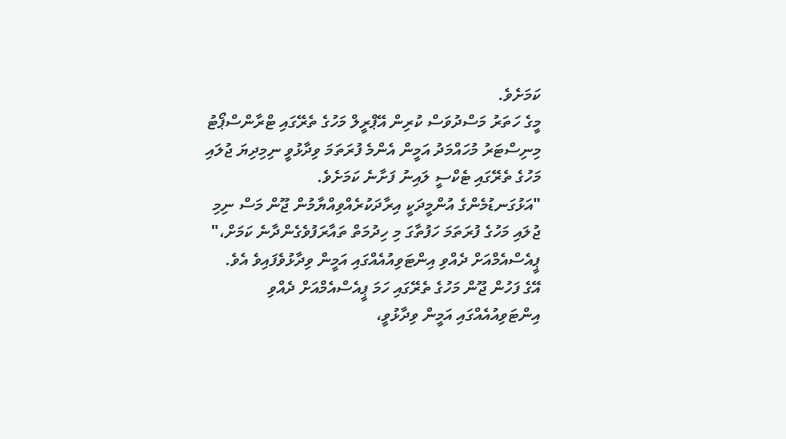ކަމަށެވެ.
މީގެ ހަތަރު މަސްދުވަސް ކުރިން އޭޕްރީލް މަހުގެ ތެރޭގައި ޓްރާންސްޕޯޓު މިނިސްޓަރު މުހައްމަދު އަމީން އެންމެ ފުރަތަމަ ވިދާޅުވީ ނިމިދިޔަ ޖުލައި މަހުގެ ތެރޭގައި ޓެކްސީ ލައިނު ފަށާނެ ކަމަށެވެ.
"އަޅުގަނޑުމެންގެ އުންމީދަކީ އިރާދަކުރެއްވިއްޔާމުން ޖޫން މަސް ނިމި ޖުލައި މަހުގެ ފުރަތަމަ ހަފުތާގަ މި ހިދުމަތް ތައާރަފުވެގެންދާނެ ކަމަށް،" ޕީއެސްއެމްއަށް ދެއްވި އިންޓަވިއުއެއްގައި އަމީން ވިދާޅުވެފައިވެ އެވެ.
އޭގެ ފަހުން ޖޫން މަހުގެ ތެރޭގައި ހަމަ ޕީއެސްއެމްއަށް ދެއްވި އިންޓަވިއުއެއްގައި އަމީން ވިދާޅުވީ،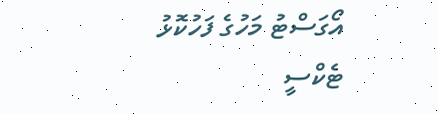އޯގަސްޓު މަހުގެ ފަހުކޮޅު ޓެކްސީ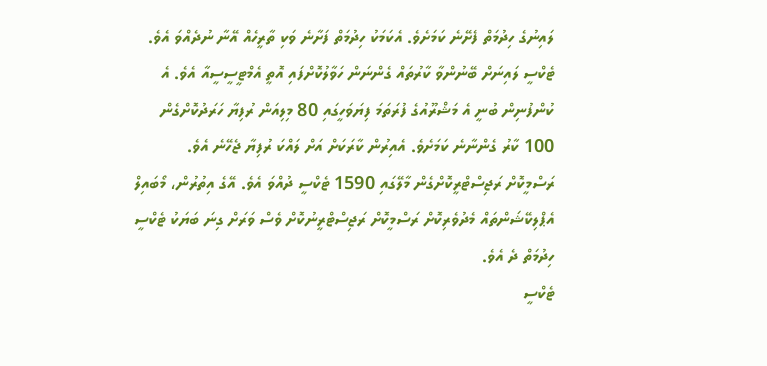ލައިނުގެ ހިދުމަތް ފެށޭނެ ކަމަށެވެ. އެކަމަކު ހިދުމަތް ފަށާނެ ވަކި ތާރީހެއް އޭނާ ނުދެއްވަ އެވެ.
ޓެކްސީ ލައިނަށް ބޭނުންވާ ކާރުތައް ގެންނަން ހަވާލުކޮށްފައި އޮތީ އެމްޓީސީސީއާ އެވެ. އެ ކުންފުނިން ބުނީ އެ މަޝްރޫއުގެ ފުރަތަމަ ފިޔަވަހީގައި 80 މިލިއަން ރުފިޔާ ހަރަދުކޮށްގެން 100 ކާރު ގެންނާނެ ކަމަށެވެ. އެއިރުން ކާރަކަށް އަށް ލައްކަ ރުފިޔާ ޖެހޭނެ އެވެ.
ރަސްމީކޮށް ރަޖިސްޓްރީކޮށްގެން މާލޭގައި 1590 ޓެކްސީ ދުއްވަ އެވެ. އޭގެ އިތުރުން، މޯބައިލް އެޕްލިކޭޝަންތައް މެދުވެރިކޮށް ރަސްމީކޮށް ރަޖިސްޓްރީނުކޮށް ވެސް ވަރަށް ގިނަ ބަޔަކު ޓެކްސީ ހިދުމަތް ދެ އެވެ.
ޓެކްސީ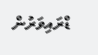ޑްރައިވަރުން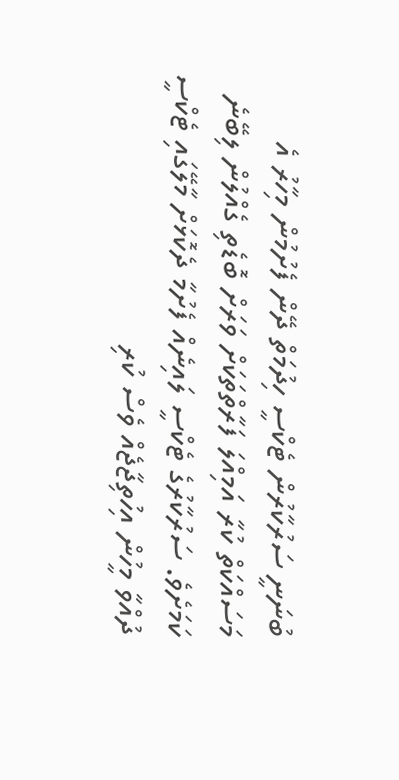ބުނަނީ ސަރުކާރުން ޓެކްސީ ހިދުމަތް ދޭން ފެށުމުން މިހާރު އެ މަސައްކަތް ކުރާ އަމިއްލަ ފަރާތްތަކަށް ވަރަށް ބޮޑެތި ގެއްލުން ލިބޭނެ ކަމަށެވެ. ސަރުކާރުގެ ޓެކްސީ ލައިނެއް ފެށުމާ ދެކޮޅަށް މާލޭގައި ޓެކްސީ ދުއްވާ މީހުން އިހުތިޖާޖެއް ވެސް ކުރި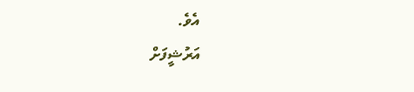އެވެ.
އަރުޝީފަށް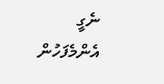ނެގީ
އެންމެފަހުން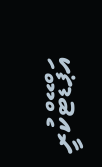އަޕްޑޭޓްކުރީ